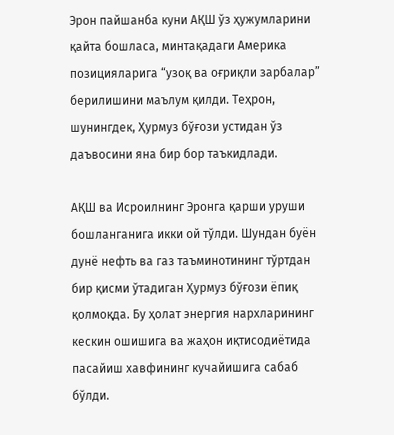Эрон пайшанба куни АҚШ ўз ҳужумларини қайта бошласа, минтақадаги Америка позицияларига “узоқ ва оғриқли зарбалар” берилишини маълум қилди. Теҳрон, шунингдек, Ҳурмуз бўғози устидан ўз даъвосини яна бир бор таъкидлади.

АҚШ ва Исроилнинг Эронга қарши уруши бошланганига икки ой тўлди. Шундан буён дунё нефть ва газ таъминотининг тўртдан бир қисми ўтадиган Ҳурмуз бўғози ёпиқ қолмоқда. Бу ҳолат энергия нархларининг кескин ошишига ва жаҳон иқтисодиётида пасайиш хавфининг кучайишига сабаб бўлди.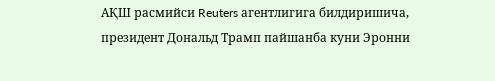АҚШ расмийси Reuters агентлигига билдиришича, президент Дональд Трамп пайшанба куни Эронни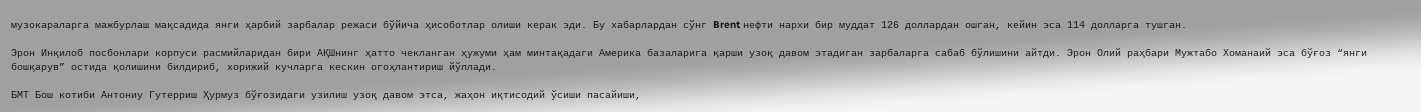музокараларга мажбурлаш мақсадида янги ҳарбий зарбалар режаси бўйича ҳисоботлар олиши керак эди. Бу хабарлардан сўнг Brent нефти нархи бир муддат 126 доллардан ошган, кейин эса 114 долларга тушган.

Эрон Инқилоб посбонлари корпуси расмийларидан бири АҚШнинг ҳатто чекланган ҳужуми ҳам минтақадаги Америка базаларига қарши узоқ давом этадиган зарбаларга сабаб бўлишини айтди. Эрон Олий раҳбари Мужтабо Хоманаий эса бўғоз “янги бошқарув” остида қолишини билдириб, хорижий кучларга кескин огоҳлантириш йўллади.

БМТ Бош котиби Антониу Гутерриш Ҳурмуз бўғозидаги узилиш узоқ давом этса, жаҳон иқтисодий ўсиши пасайиши,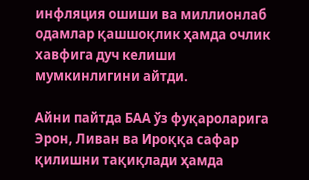инфляция ошиши ва миллионлаб одамлар қашшоқлик ҳамда очлик хавфига дуч келиши мумкинлигини айтди.

Айни пайтда БАА ўз фуқароларига Эрон, Ливан ва Ироққа сафар қилишни тақиқлади ҳамда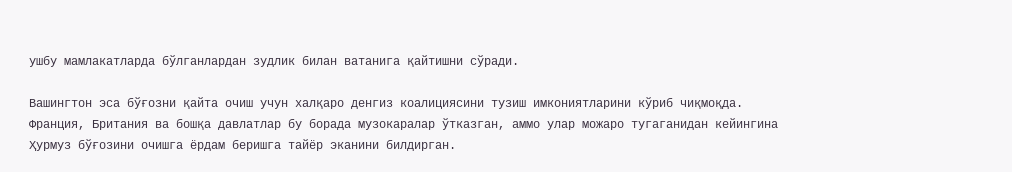ушбу мамлакатларда бўлганлардан зудлик билан ватанига қайтишни сўради.

Вашингтон эса бўғозни қайта очиш учун халқаро денгиз коалициясини тузиш имкониятларини кўриб чиқмоқда. Франция, Британия ва бошқа давлатлар бу борада музокаралар ўтказган, аммо улар можаро тугаганидан кейингина Ҳурмуз бўғозини очишга ёрдам беришга тайёр эканини билдирган.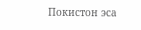Покистон эса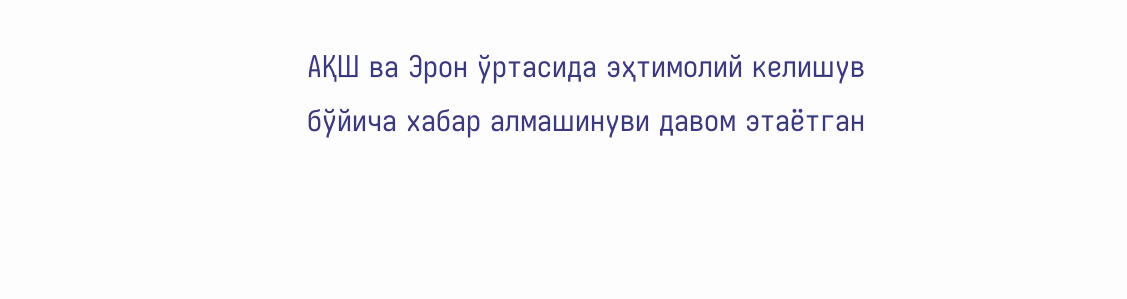АҚШ ва Эрон ўртасида эҳтимолий келишув бўйича хабар алмашинуви давом этаётган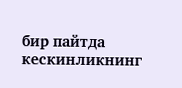бир пайтда кескинликнинг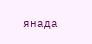янада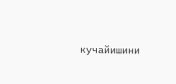кучайишини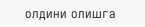олдини олишга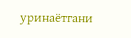уринаётгани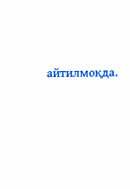айтилмоқда.